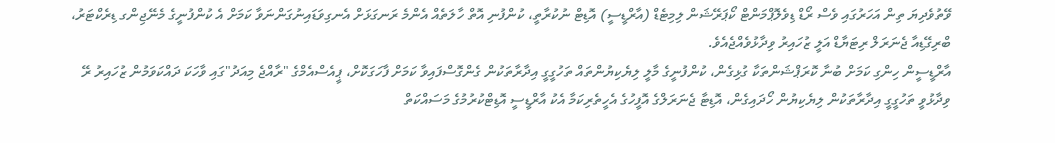ވޭތުވެދިޔަ ތިން އަހަރުގައި ވެސް ރޯޑް ޑިވެލޮޕްމަންޓް ކޯޕަރޭޝަން ލިމިޓެޑް (އާރްޑީސީ) އޮޑިޓް ނުކުރާތީ، ކުންފުނި އޮތް ހާލަތެއް އެންމެ ރަނގަޅަށް އެނގިވަޑައިނުގަންނަވާ ކަމަށް އެ ކުންފުނީގެ މެނޭޖިންގ ޑިރެކްޓަރު، ބްރިގޭޑިއާ ޖެނަރަލް ރިޓަޔާޑް އަލީ ޒުހައިރު ވިދާޅުވެއްޖެއެވެ.
އާރްޑީސީން ހިންގި ކަމަށް ބުނާ ކޮރަޕްޝަންތަކާ ގުޅިގެން، ކުންފުނީގެ މާލީ ލިޔެކިޔުންތައް ތަހުގީގީ އިދާރާތަކުން ގެންގޮސްފައިވާ ކަމަށް ފާހަގަކޮށް، ޕީއެސްއެމްގެ "ރާއްޖެ މިއަދު"ގައި ވާހަކަ ދައްކަވަމުން ޒުހައިރު ރޭ ވިދާޅުވީ ތަހުގީގީ އިދާރާތަކުން ލިޔެކިޔުން ހޯދައިގެން، އޮޑިޓާ ޖެނަރަލްގެ އޮފީހުގެ އެހީތެރިކަމާ އެކު އާރްޑީސީ އޮޑިޓްކުރުމުގެ މަސައްކަތް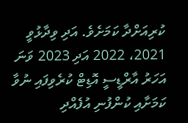ކުރިއަށްދާ ކަމަށެވެ. އަދި ވިދާޅުވީ 2021، 2022 އަދި 2023 ވަނަ އަހަރު އާރްޑީސީ އޮޑިޓް ކުރެވިފައި ނުވާ ކަމަށާއި ކުންފުނި އުފެއްދި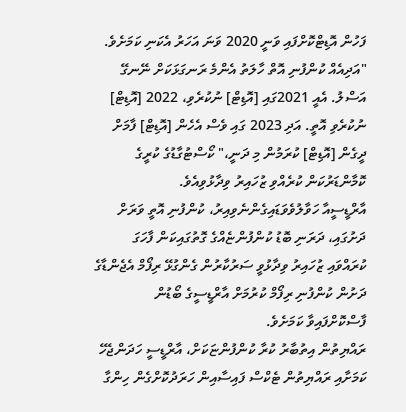ފަހުން އޮޑިޓްކޮށްފައި ވަނީ 2020 ވަނަ އަހަރު އެކަނި ކަމަށެވެ.
"އަދިއެއް ކުންފުނި އޮތް ހާލަތު އެންމެ ރަނގަޅަކަށް ނޭނގޭ އަސްލު. އެއީ 2021ގައި [އޮޑިޓް] ނުކުރެވި، 2022 [އޮޑިޓް] ނުކުރެވި އޮތީ. އަދި 2023 ގައި ވެސް އެހެން [އޮޑިޓް] ފާމަށް ދީގެން [އޮޑިޓް] ކުރަމުން މި ދަނީ،" ކޯސްޓުގާޑުގެ ކުރީގެ ކޮމާންޑަރުކަން ކުރެއްވި ޒުހައިރު ވިދާޅުވިއެވެ.
އާރްޑީސީއާ ހަވާލުވެވަޑައިގެންނެވިއިރު، ކުންފުނި އޮތީ ވަރަށް ދަށުގައި، ދަރަނި ބޮޑު ކުންފުންޏެއްގެ ގޮތުގައިކަން ފާހަގަ ކުރައްވައި ޒުހައިރު ވިދާޅުވީ ސަރުކާރުން ގެންގުޅޭ ރިފޯމް އެޖެންޑާގެ ދަށުން ކުންފުނި ރިފޯމް ކުރުމަށް އާރްޑީސީގެ ބޯޑުން ފާސްކޮށްފައިވާ ކަމަށެވެ.
ރައްޔިތުން އިތުބާރު ކުރާ ކުންފުންޏަކަށް، އާރްޑީސީ ހަދަންޖެހޭ ކަމަށާއި ރައްޔިތުން ޓެކްސް ފައިސާއިން ހަރަދުކޮށްގެން ހިންގާ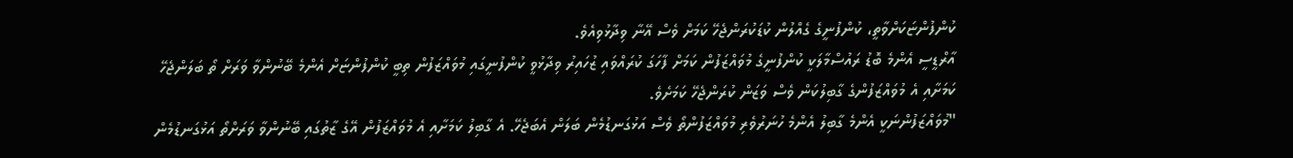ކުންފުންޏަކަށްވާތީ، ކުންފުނީގެ ގެއްލުން ކުޑަކުރަންޖެހޭ ކަމަށް ވެސް އޭނާ ވިދާޅުވިއެވެ.
އާރްޑީސީ އެންމެ ބޮޑު ރައުސްމާލަކީ ކުންފުނީގެ މުވައްޒަފުން ކަމަށް ފާހަގަ ކުރައްވައި ޒުހައިރު ވިދާޅުވީ ކުންފުނީގައި މުވައްޒަފުން ތިބީ ކުންފުންޏަށް އެންމެ ބޭނުންވާ ވަރަށް ތޯ ބަލަންޖެހޭ ކަމަށާއި އެ މުވައްޒަފުންގެ ގާބިލުކަން ވެސް ވަޒަން ކުރަންޖެހޭ ކަމަށެވެ.
"މުވައްޒަފުންނަކީ އެންމެ ގާބިލު އެންމެ ހުނަރުވެރި މުވައްޒަފުންތޯ ވެސް އަޅުގަނޑުމެން ބަލަން އެބަޖެހޭ. އެ ގާބިލު ކަމަށާއި އެ މުވައްޒަފުން އޭގެ ޒާތުގައި ބޭނުންވާ ވަރަށްތޯ އަޅުގަނޑުމެން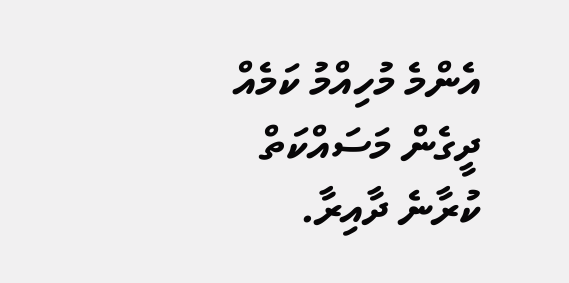އެންމެ މުހިއްމު ކަމެއް ދީގެން މަސައްކަތް ކުރާނެ ދާއިރާ.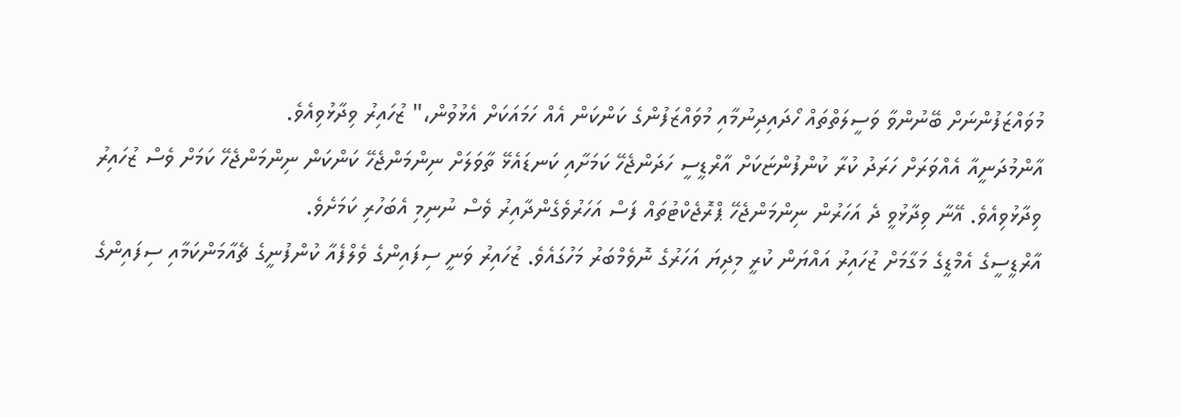މުވައްޒަފުންނަށް ބޭނުންވާ ވަސީލަތްތައް ހޯދައިދިނުމާއި މުވައްޒަފުންގެ ކަންކަން އެއް ހަމައަކަށް އެޅުވުން،" ޒުހައިރު ވިދާޅުވިއެވެ.
އާންމުދަނީއާ އެއްވަރަށް ހަރަދު ކުރާ ކުންފުންޏަކަށް އާރްޑީސީ ހަދަންޖެހޭ ކަމަށާއި ކަނޑައެޅޭ ތާވަލަށް ނިންމަންޖެހޭ ކަންކަން ނިންމަންޖެހޭ ކަމަށް ވެސް ޒުހައިރު ވިދާޅުވިއެވެ. އޭނާ ވިދާޅުވީ ދެ އަހަރުން ނިންމަންޖެހޭ ޕްރޮޖެކްޓުތައް ފަސް އަހަރުވެގެންދާއިރު ވެސް ނުނިމި އެބަހުރި ކަމަށެވެ.
އާރްޑީސީގެ އެމްޑީގެ މަގާމަށް ޒުހައިރު އައްޔަން ކުރީ މިދިޔަ އަހަރުގެ ނޮވެމްބަރު މަހުގައެވެ. ޒުހައިރު ވަނީ ސިފައިންގެ ވެލްފެއާ ކުންފުނީގެ ޗެއާމަންކަމާއި ސިފައިންގެ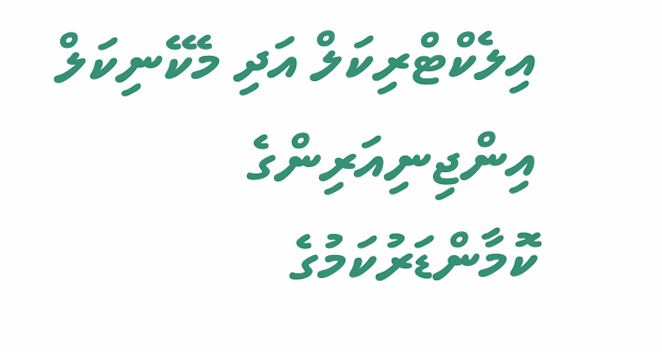އިލެކްޓްރިކަލް އަދި މެކޭނިކަލް އިންޖިނިއަރިންގެ ކޮމާންޑަރުކަމުގެ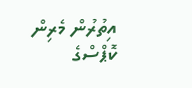އިތުރުން މެރިން ކޮޕްސްގެ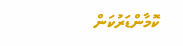ކޮމާންޑަރުކަން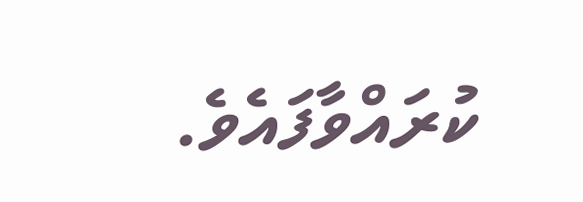ކުރައްވާފައެވެ.